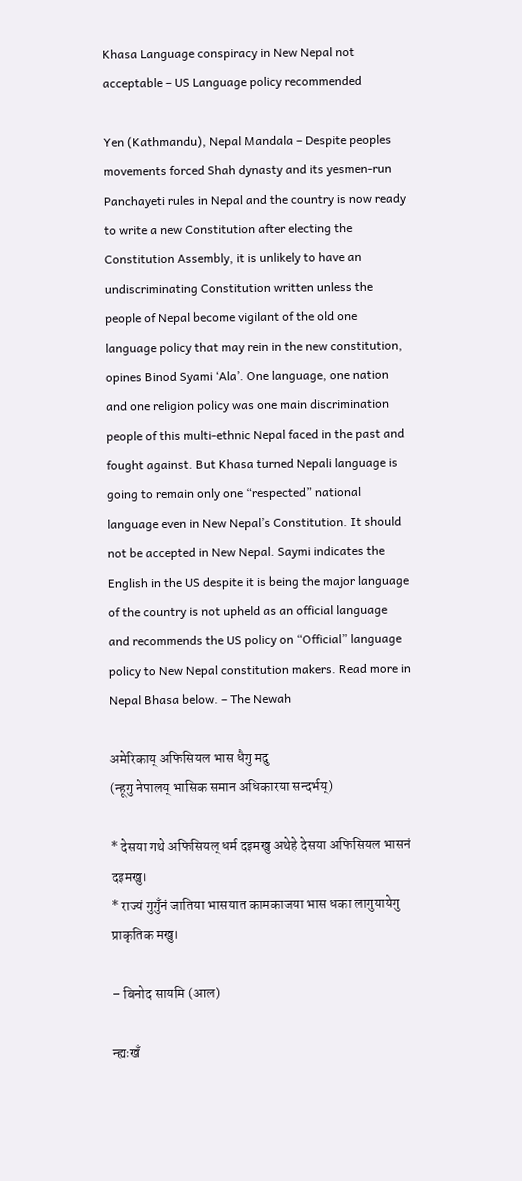Khasa Language conspiracy in New Nepal not acceptable – US Language policy recommended

Yen (Kathmandu), Nepal Mandala – Despite peoples movements forced Shah dynasty and its yesmen-run Panchayeti rules in Nepal and the country is now ready to write a new Constitution after electing the Constitution Assembly, it is unlikely to have an undiscriminating Constitution written unless the people of Nepal become vigilant of the old one language policy that may rein in the new constitution, opines Binod Syami ‘Ala’. One language, one nation and one religion policy was one main discrimination people of this multi-ethnic Nepal faced in the past and fought against. But Khasa turned Nepali language is going to remain only one “respected” national language even in New Nepal’s Constitution. It should not be accepted in New Nepal. Saymi indicates the English in the US despite it is being the major language of the country is not upheld as an official language and recommends the US policy on “Official” language policy to New Nepal constitution makers. Read more in Nepal Bhasa below. – The Newah

अमेरिकाय् अफिसियल भास धैगु मदु
(न्हूगु नेपालय् भासिक समान अधिकारया सन्दर्भय्)

* देसया गथे अफिसियल् धर्म दइमखु अथेहे देसया अफिसियल भासनं दइमखु।
* राज्यं गुगुँनं जातिया भासयात कामकाजया भास धका लागुयायेगु प्राकृतिक मखु।

– बिनोद सायमि (आल)

न्ह्यःखँ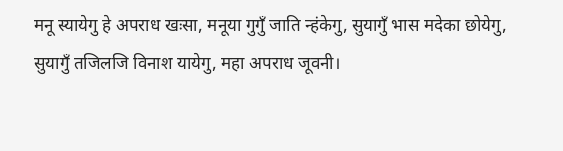मनू स्यायेगु हे अपराध खःसा, मनूया गुगुँ जाति न्हंकेगु, सुयागुँ भास मदेका छोयेगु, सुयागुँ तजिलजि विनाश यायेगु, महा अपराध जूवनी।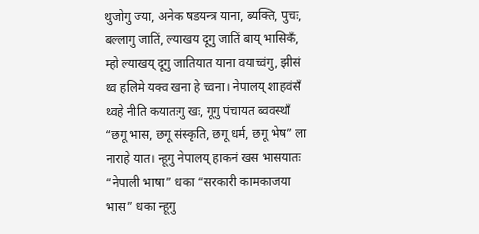थुजोगु ज्या, अनेक षडयन्त्र याना, ब्यक्ति, पुचः, बल्लागु जातिं, ल्याखय दूगु जातिं बाय् भासिकँ, म्हो ल्याखय् दूगु जातियात याना वयाच्वंगु, झीसं थ्व हलिमे यक्व खना हे च्वना। नेपालय् शाहवंसँ थ्वहे नीति कयातःगु खः, गूगु पंचायत ब्ववस्थाँ “छगू भास, छगू संस्कृति, छगू धर्म, छगू भेष” ला नाराहे यात। न्हूगु नेपालय् हाकनं खस भासयातः “नेपाली भाषा” धका “सरकारी कामकाजया भास” धका न्हूगु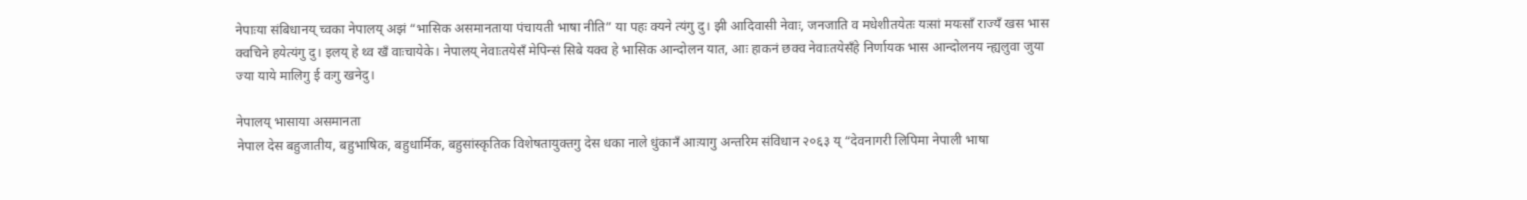नेपाःया संबिधानय् च्वका नेपालय् अझं “भासिक असमानताया पंचायती भाषा नीति” या पहः क्यने त्यंगु दु। झी आदिवासी नेवाः, जनजाति व मधेशीतयेतः यःसां मयःसाँ राज्यँ खस भास क्वचिने हयेत्यंगु दु। इलय् हे थ्व खँ वाःचायेके। नेपालय् नेवाःतयेसँ मेपिन्सं सिबे यक्व हे भासिक आन्दोलन यात, आः हाकनं छक्व नेवाःतयेसँहे निर्णायक भास आन्दोलनय न्ह्यलुवा जुया ज्या याये मालिगु ई वःगु खनेदु।

नेपालय् भासाया असमानता
नेपाल देस बहुजातीय, बहुभाषिक, बहुधार्मिक, बहुसांस्कृतिक विशेषतायुक्तगु देस धका नाले धुंकानँ आःयागु अन्तरिम संविधान २०६३ य् “देवनागरी लिपिमा नेपाली भाषा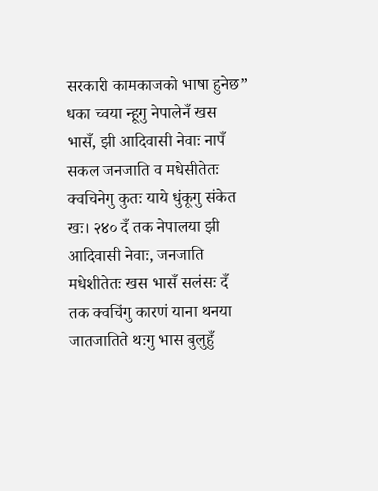सरकारी कामकाजको भाषा हुनेछ” धका च्वया न्हूगु नेपालेनँ खस भासँ, झी आदिवासी नेवाः नापँ सकल जनजाति व मधेसीतेतः क्वचिनेगु कुतः याये धुंकूगु संकेत खः। २४० दँ तक नेपालया झी आदिवासी नेवाः, जनजाति मधेशीतेतः खस भासँ सलंसः दँ तक क्वचिंगु कारणं याना थनया जातजातिते थःगु भास बुलुहुँ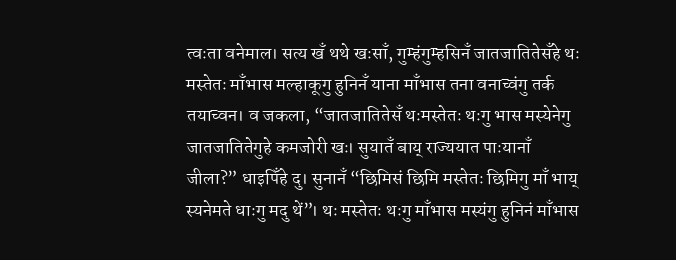त्वःता वनेमाल। सत्य खँ थथे खःसाँ, गुम्हंगुम्हसिनँ जातजातितेसँहे थः मस्तेतः माँभास मल्हाकूगु हुनिनँ याना माँभास तना वनाच्वंगु तर्क तयाच्वन। व जकला, “जातजातितेसँ थःमस्तेतः थःगु भास मस्येनेगु जातजातितेगुहे कमजोरी खः। सुयातँ बाय् राज्ययात पाःयानाँ जीला?” धाइपिँहे दु। सुनानँ “छिमिसं छिमि मस्तेतः छिमिगु माँ भाय् स्यनेमते धाःगु मदु थें”। थः मस्तेतः थःगु माँभास मस्यंगु हुनिनं माँभास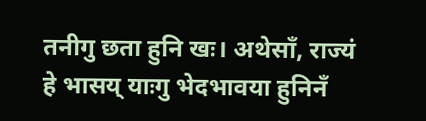तनीगु छता हुनि खः। अथेसाँ, राज्यं हे भासय् याःगु भेदभावया हुनिनँ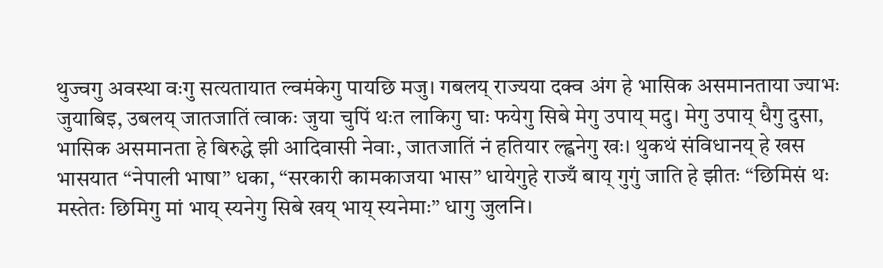थुज्वगु अवस्था वःगु सत्यतायात ल्वमंकेगु पायछि मजु। गबलय् राज्यया दक्व अंग हे भासिक असमानताया ज्याभः जुयाबिइ, उबलय् जातजातिं त्वाकः जुया चुपिं थःत लाकिगु घाः फयेगु सिबे मेगु उपाय् मदु। मेगु उपाय् धैगु दुसा, भासिक असमानता हे बिरुद्धे झी आदिवासी नेवाः, जातजातिं नं हतियार ल्ह्वनेगु खः। थुकथं संविधानय् हे खस भासयात “नेपाली भाषा” धका, “सरकारी कामकाजया भास” धायेगुहे राज्यँ बाय् गुगुं जाति हे झीतः “छिमिसं थः मस्तेतः छिमिगु मां भाय् स्यनेगु सिबे खय् भाय् स्यनेमाः” धागु जुलनि।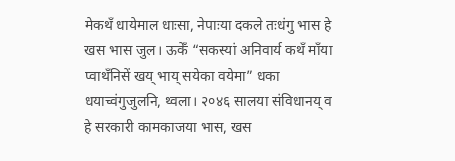मेकथँ धायेमाल धाःसा, नेपाःया दकले तःधंगु भास हे खस भास जुल। ऊकेँ “सकस्यां अनिवार्य कथँ माँया प्वाथँनिसें खय् भाय् सयेका वयेमा” धका धयाच्वंगुजुलनि, थ्वला। २०४६ सालया संविधानय् व हे सरकारी कामकाजया भास, खस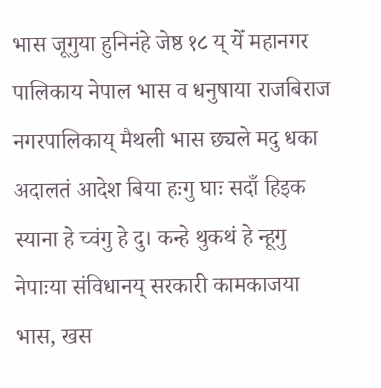भास जूगुया हुनिनंहे जेष्ठ १८ य् येँ महानगर पालिकाय नेपाल भास व धनुषाया राजबिराज नगरपालिकाय् मैथली भास छ्यले मदु धका अदालतं आदेश बिया हःगु घाः सदाँ हिइक स्याना हे च्वंगु हे दु। कन्हे थुकथं हे न्हूगु नेपाःया संविधानय् सरकारी कामकाजया भास, खस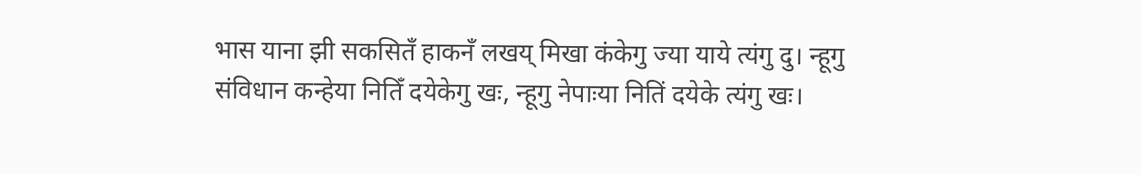भास याना झी सकसितँ हाकनँ लखय् मिखा कंकेगु ज्या याये त्यंगु दु। न्हूगु संविधान कन्हेया नितिँ दयेकेगु खः, न्हूगु नेपाःया नितिं दयेके त्यंगु खः।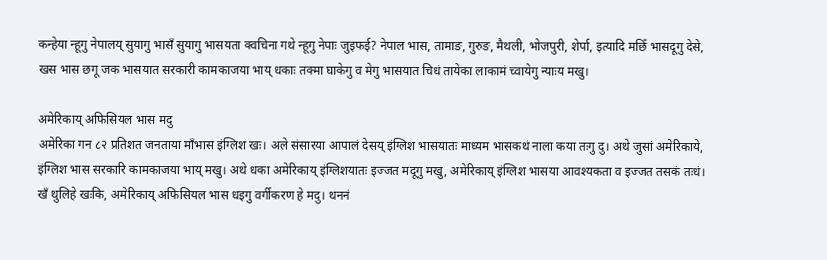कन्हेया न्हूगु नेपालय् सुयागु भासँ सुयागु भासयता क्वचिना गथे न्हूगु नेपाः जुइफई? नेपाल भास, तामाङ, गुरुङ, मैथली, भोजपुरी, शेर्पा, इत्यादि मछिँ भासदूगु देसे, खस भास छगू जक भासयात सरकारी कामकाजया भाय् धकाः तक्मा घाकेगु व मेगु भासयात चिधं तायेका लाकामं च्वायेगु न्याःय मखु।

अमेरिकाय् अफिसियल भास मदु
अमेरिका गन ८२ प्रतिशत जनताया माँभास इंग्लिश खः। अले संसारया आपालं देसय् इंग्लिश भासयातः माध्यम भासकथं नाला कया तःगु दु। अथे जुसां अमेरिकाये, इंग्लिश भास सरकारि कामकाजया भाय् मखु। अथे धका अमेरिकाय् इंग्लिशयातः इज्जत मदूगु मखु, अमेरिकाय् इंग्लिश भासया आवश्यकता व इज्जत तसकं तःधं। खँ थुलिहे खःकि, अमेरिकाय् अफिसियल भास धइगु वर्गीकरण हे मदु। थननं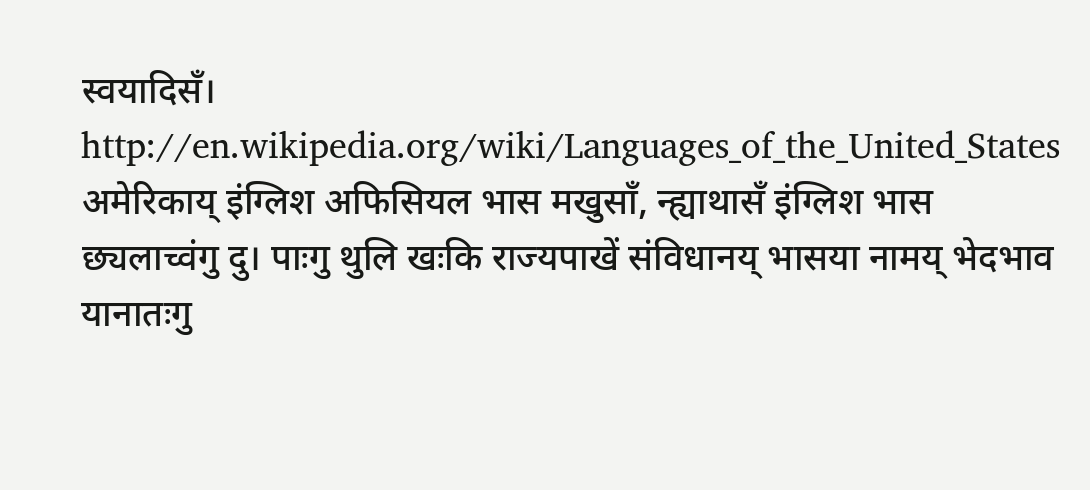स्वयादिसँ। http://en.wikipedia.org/wiki/Languages_of_the_United_States अमेरिकाय् इंग्लिश अफिसियल भास मखुसाँ, न्ह्याथासँ इंग्लिश भास छ्यलाच्वंगु दु। पाःगु थुलि खःकि राज्यपाखें संविधानय् भासया नामय् भेदभाव यानातःगु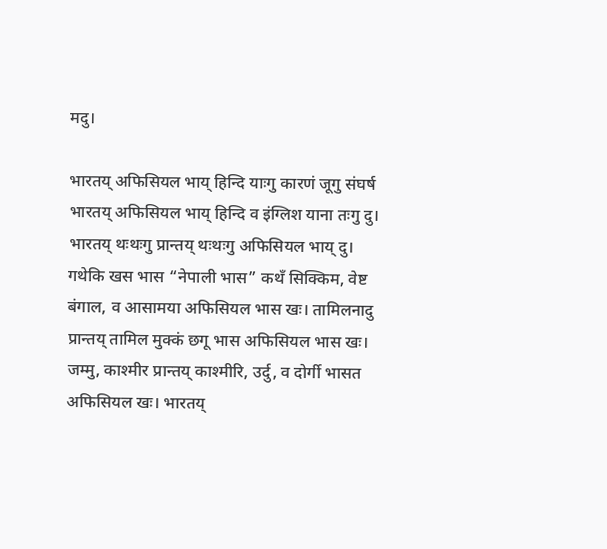मदु।

भारतय् अफिसियल भाय् हिन्दि याःगु कारणं जूगु संघर्ष
भारतय् अफिसियल भाय् हिन्दि व इंग्लिश याना तःगु दु। भारतय् थःथःगु प्रान्तय् थःथःगु अफिसियल भाय् दु। गथेकि खस भास “नेपाली भास” कथँ सिक्किम, वेष्ट बंगाल, व आसामया अफिसियल भास खः। तामिलनादु प्रान्तय् तामिल मुक्कं छगू भास अफिसियल भास खः। जम्मु, काश्मीर प्रान्तय् काश्मीरि, उर्दु, व दोर्गी भासत अफिसियल खः। भारतय्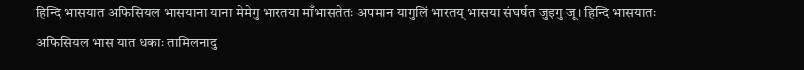हिन्दि भासयात अफिसियल भासयाना याना मेमेगु भारतया माँभासतेतः अपमान यागुलिं भारतय् भासया संघर्षत जुइगु जू। हिन्दि भासयातः अफिसियल भास यात धकाः तामिलनादु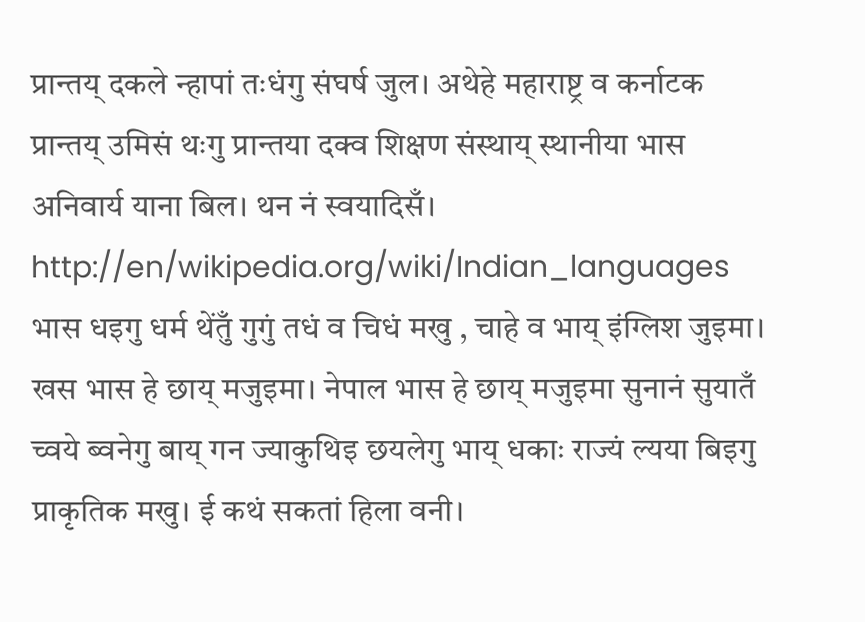प्रान्तय् दकले न्हापां तःधंगु संघर्ष जुल। अथेहे महाराष्ट्र व कर्नाटक प्रान्तय् उमिसं थःगु प्रान्तया दक्व शिक्षण संस्थाय् स्थानीया भास अनिवार्य याना बिल। थन नं स्वयादिसँ। http://en/wikipedia.org/wiki/Indian_languages भास धइगु धर्म थेंतुँ गुगुं तधं व चिधं मखु , चाहे व भाय् इंग्लिश जुइमा। खस भास हे छाय् मजुइमा। नेपाल भास हे छाय् मजुइमा सुनानं सुयातँ च्वये ब्वनेगु बाय् गन ज्याकुथिइ छयलेगु भाय् धकाः राज्यं ल्यया बिइगु प्राकृतिक मखु। ई कथं सकतां हिला वनी।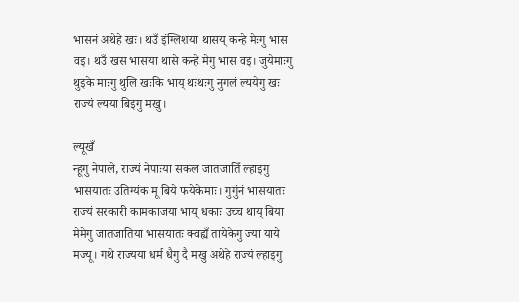भासनं अथेहे खः। थउँ इंग्लिशया थासय् कन्हे मेःगु भास वइ। थउँ खस भासया थासे कन्हे मेगु भास वइ। जुयेमाःगु थुइके माःगु थुलि खःकि भाय् थःथःगु नुगलं ल्ययेगु खः राज्यं ल्यया बिइगु मखु।

ल्यूखँ
न्हूगु नेपाले, राज्यं नेपाःया सकल जातजातिँ ल्हाइगु भासयातः उतिग्यंक मू बिये फयेकेमाः। गुगुंनं भासयातः राज्यं सरकारी कामकाजया भाय् धकाः उच्च थाय् बिया मेमेगु जातजातिया भासयातः क्वह्यँ तायेकेगु ज्या याये मज्यू। गथे राज्यया धर्म धैगु दै मखु अथेहे राज्यं ल्हाइगु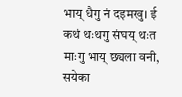भाय् धैगु नं दइमखु। ई कथं थःथगु संघय् थःत माःगु भाय् छ्यला वनी, सयेका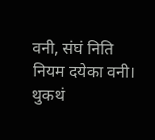वनी, संघं निति नियम दयेका वनी। थुकथं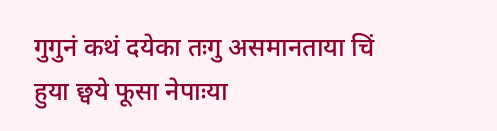गुगुनं कथं दयेका तःगु असमानताया चिं हुया छ्वये फूसा नेपाःया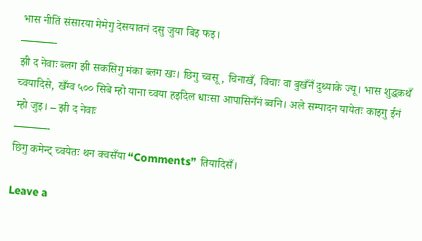भास नीतिं संसारया मेमेगु देसयातनं दसु जुया बिइ फइ।
———-
झी द नेवाः ब्लग झी सकसिगु मंका ब्लग खः। छिगु च्वसू, चिनाखँ, विचाः वा बुखँनँ दुथ्याके ज्यू। भास शुद्धकथँ च्वयादिसे, खँग्व ५०० सिबे म्हो याना च्वया हइदिल धाःसा आपासिनँनं ब्वनि। अले सम्पादन यायेतः काइगु ईनं म्हो जुइ। – झी द नेवाः
———-
छिगु कमेन्ट् च्वयेतः थन क्वसँया “Comments” तियादिसँ।

Leave a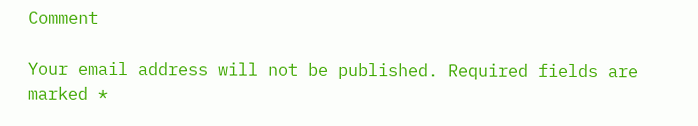Comment

Your email address will not be published. Required fields are marked *